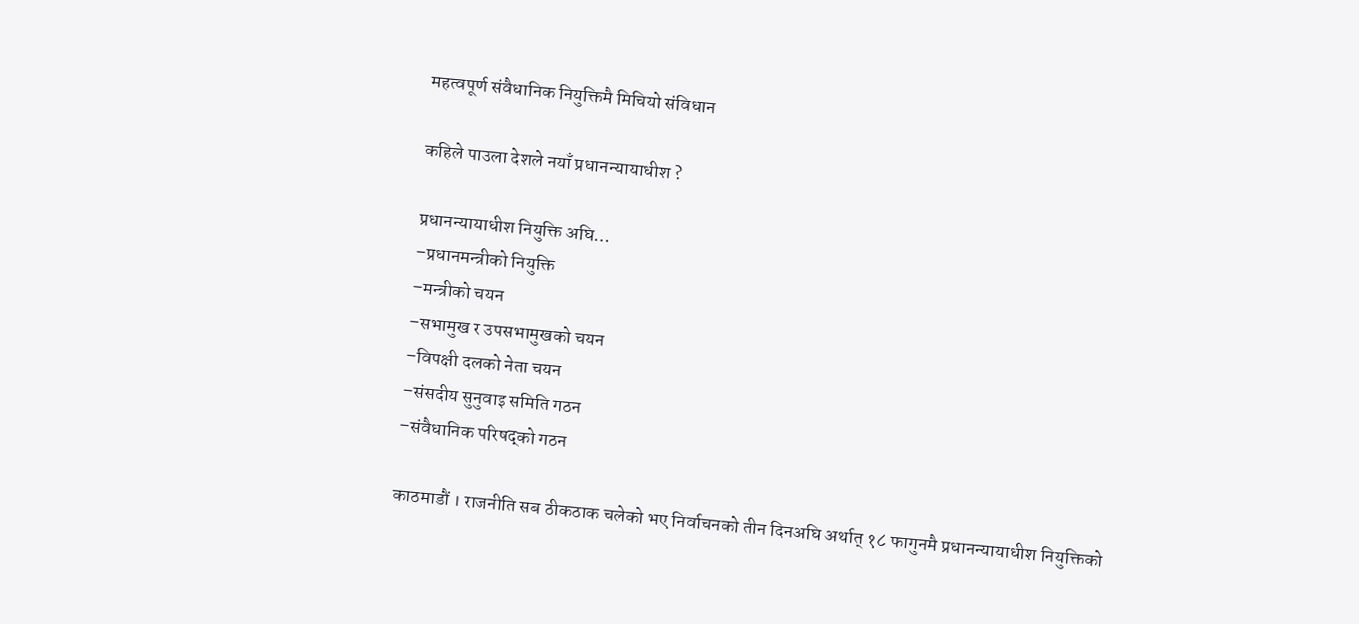महत्वपूर्ण संवैधानिक नियुक्तिमै मिचियो संविधान

कहिले पाउला देशले नयाँ प्रधानन्यायाधीश ?

प्रधानन्यायाधीश नियुक्ति अघि…
–प्रधानमन्त्रीको नियुक्ति
–मन्त्रीको चयन
–सभामुख र उपसभामुखको चयन
–विपक्षी दलको नेता चयन
–संसदीय सुनुवाइ समिति गठन
–संवैधानिक परिषद्को गठन

काठमाडौं । राजनीति सब ठीकठाक चलेको भए निर्वाचनको तीन दिनअघि अर्थात् १८ फागुनमै प्रधानन्यायाधीश नियुक्तिको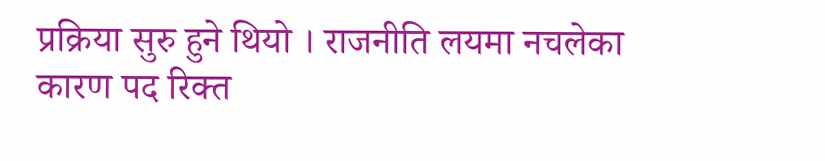प्रक्रिया सुरु हुने थियो । राजनीति लयमा नचलेका कारण पद रिक्त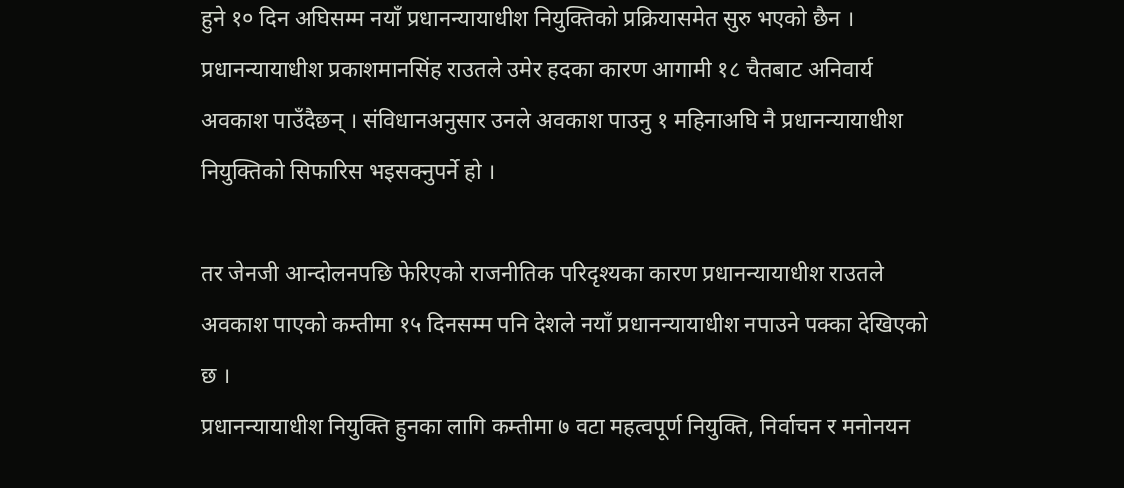हुने १० दिन अघिसम्म नयाँ प्रधानन्यायाधीश नियुक्तिको प्रक्रियासमेत सुरु भएको छैन । प्रधानन्यायाधीश प्रकाशमानसिंह राउतले उमेर हदका कारण आगामी १८ चैतबाट अनिवार्य अवकाश पाउँदैछन् । संविधानअनुसार उनले अवकाश पाउनु १ महिनाअघि नै प्रधानन्यायाधीश नियुक्तिको सिफारिस भइसक्नुपर्ने हो ।

तर जेनजी आन्दोलनपछि फेरिएको राजनीतिक परिदृश्यका कारण प्रधानन्यायाधीश राउतले अवकाश पाएको कम्तीमा १५ दिनसम्म पनि देशले नयाँ प्रधानन्यायाधीश नपाउने पक्का देखिएको छ ।
प्रधानन्यायाधीश नियुक्ति हुनका लागि कम्तीमा ७ वटा महत्वपूर्ण नियुक्ति, निर्वाचन र मनोनयन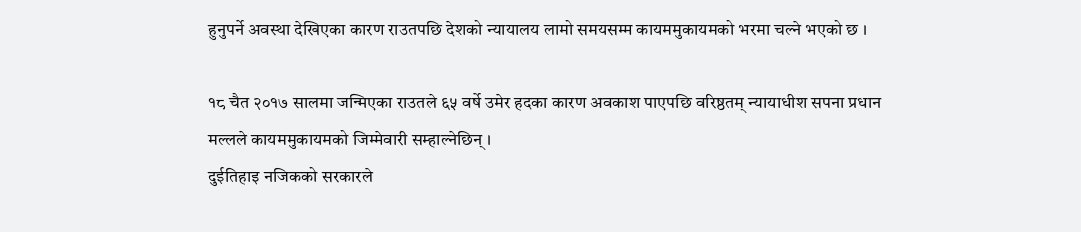हुनुपर्ने अवस्था देखिएका कारण राउतपछि देशको न्यायालय लामो समयसम्म कायममुकायमको भरमा चल्ने भएको छ ।

१८ चैत २०१७ सालमा जन्मिएका राउतले ६५ वर्षे उमेर हदका कारण अवकाश पाएपछि वरिष्ठतम् न्यायाधीश सपना प्रधान मल्लले कायममुकायमको जिम्मेवारी सम्हाल्नेछिन् ।
दुईतिहाइ नजिकको सरकारले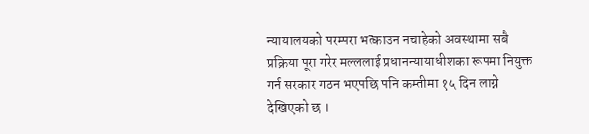न्यायालयको परम्परा भत्काउन नचाहेको अवस्थामा सबै प्रक्रिया पूरा गरेर मल्ललाई प्रधानन्यायाधीशका रूपमा नियुक्त गर्न सरकार गठन भएपछि पनि कम्तीमा १५ दिन लाग्ने देखिएको छ ।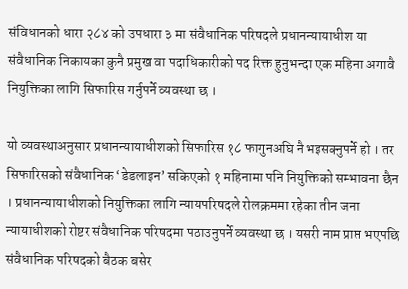संविधानको धारा २८४ को उपधारा ३ मा संवैधानिक परिषदले प्रधानन्यायाधीश या संवैधानिक निकायका कुनै प्रमुख वा पदाधिकारीको पद रिक्त हुनुभन्दा एक महिना अगावै नियुक्तिका लागि सिफारिस गर्नुपर्ने व्यवस्था छ ।

यो व्यवस्थाअनुसार प्रधानन्यायाधीशको सिफारिस १८ फागुनअघि नै भइसक्नुपर्ने हो । तर सिफारिसको संवैधानिक ‘डेडलाइन’ सकिएको १ महिनामा पनि नियुक्तिको सम्भावना छैन । प्रधानन्यायाधीशको नियुक्तिका लागि न्यायपरिषदले रोलक्रममा रहेका तीन जना न्यायाधीशको रोष्टर संवैधानिक परिषदमा पठाउनुपर्ने व्यवस्था छ । यसरी नाम प्राप्त भएपछि संवैधानिक परिषदको बैठक बसेर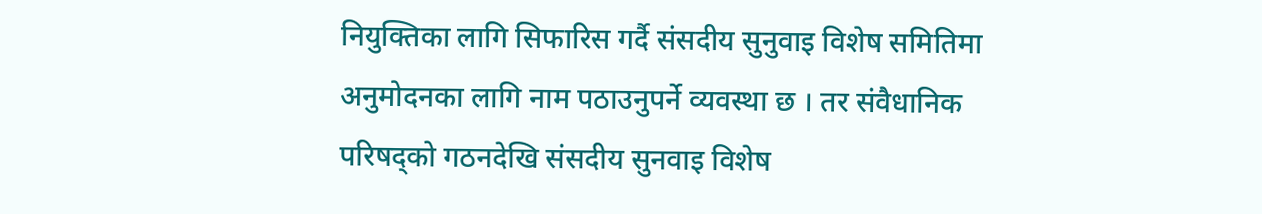नियुक्तिका लागि सिफारिस गर्दै संसदीय सुनुवाइ विशेष समितिमा अनुमोदनका लागि नाम पठाउनुपर्ने व्यवस्था छ । तर संवैधानिक परिषद्को गठनदेखि संसदीय सुनवाइ विशेष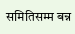समितिसम्म बन्न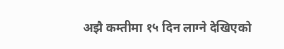अझै कम्तीमा १५ दिन लाग्ने देखिएको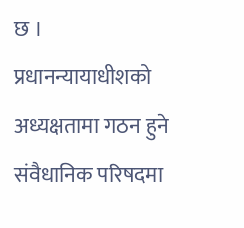छ । प्रधानन्यायाधीशको अध्यक्षतामा गठन हुने संवैधानिक परिषदमा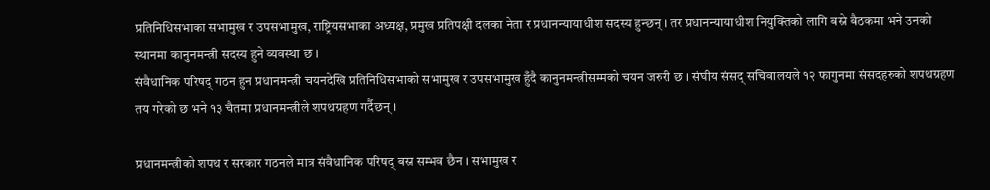प्रतिनिधिसभाका सभामुख र उपसभामुख, राष्ट्रियसभाका अध्यक्ष, प्रमुख प्रतिपक्षी दलका नेता र प्रधानन्यायाधीश सदस्य हुन्छन् । तर प्रधानन्यायाधीश नियुक्तिको लागि बस्ने बैठकमा भने उनको स्थानमा कानुनमन्त्री सदस्य हुने व्यवस्था छ ।
संवैधानिक परिषद् गठन हुन प्रधानमन्त्री चयनदेखि प्रतिनिधिसभाको सभामुख र उपसभामुख हुँदै कानुनमन्त्रीसम्मको चयन जरुरी छ । संघीय संसद् सचिवालयले १२ फागुनमा संसदहरुको शपथग्रहण तय गरेको छ भने १३ चैतमा प्रधानमन्त्रीले शपथग्रहण गर्दैछन् ।

प्रधानमन्त्रीको शपथ र सरकार गठनले मात्र संवैधानिक परिषद् बस्न सम्भव छैन । सभामुख र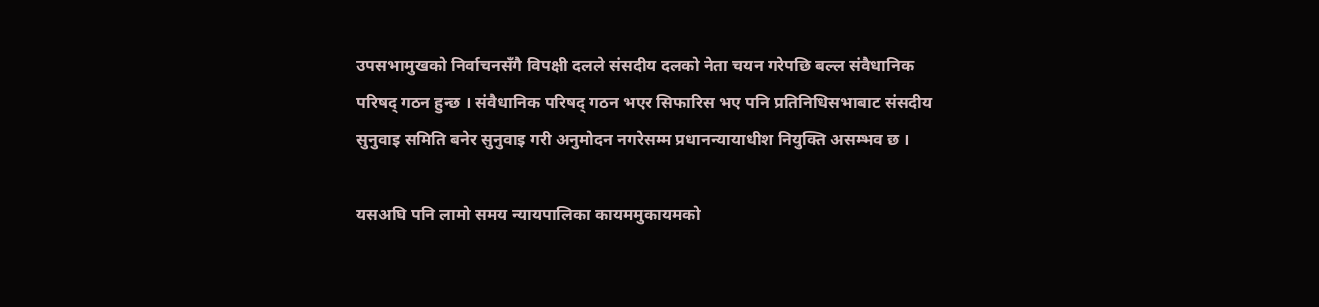उपसभामुखको निर्वाचनसँगै विपक्षी दलले संसदीय दलको नेता चयन गरेपछि बल्ल संवैधानिक परिषद् गठन हुन्छ । संवैधानिक परिषद् गठन भएर सिफारिस भए पनि प्रतिनिधिसभाबाट संसदीय सुनुवाइ समिति बनेर सुनुवाइ गरी अनुमोदन नगरेसम्म प्रधानन्यायाधीश नियुक्ति असम्भव छ ।

यसअघि पनि लामो समय न्यायपालिका कायममुकायमको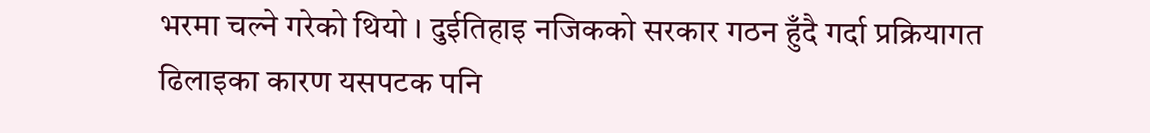भरमा चल्ने गरेको थियो । दुईतिहाइ नजिकको सरकार गठन हुँदै गर्दा प्रक्रियागत ढिलाइका कारण यसपटक पनि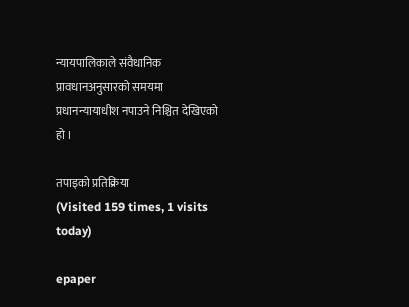न्यायपालिकाले संवैधानिक प्रावधानअनुसारको समयमा प्रधानन्यायाधीश नपाउने निश्चित देखिएको हो ।

तपाइको प्रतिक्रिया
(Visited 159 times, 1 visits today)

epaper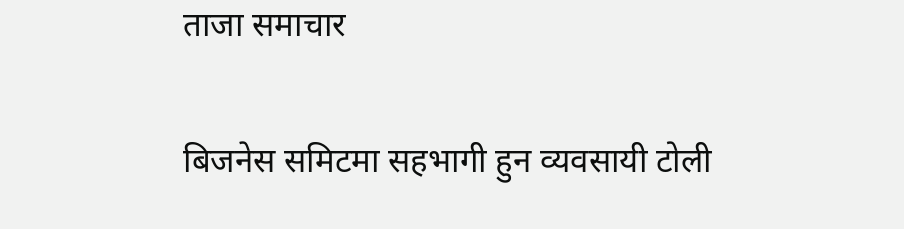ताजा समाचार

बिजनेस समिटमा सहभागी हुन व्यवसायी टोली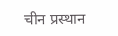चीन प्रस्थान